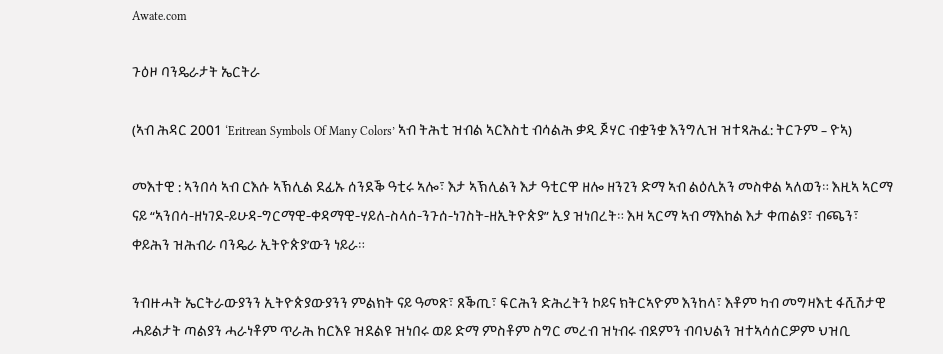Awate.com

ጉዕዞ ባንዴራታት ኤርትራ

(ኣብ ሕዳር 2001 ‘Eritrean Symbols Of Many Colors’ ኣብ ትሕቲ ዝብል ኣርእስቲ ብሳልሕ ቃዲ ጆሃር ብቋንቋ እንግሊዝ ዝተጻሕፈ: ትርጉም – ዮኣ)

መእተዊ : ኣንበሳ ኣብ ርእሱ ኣኽሊል ደፊኡ ሰንደቕ ዓቲሩ ኣሎ፣ እታ ኣኽሊልን እታ ዓቲርዋ ዘሎ ዘንጊን ድማ ኣብ ልዕሊአን መስቀል ኣለወን። እዚኣ ኣርማ ናይ “ኣንበሳ-ዘነገደ-ይሁዳ-ግርማዊ-ቀዳማዊ-ሃይለ-ስላሰ-ንጉሰ-ነገስት-ዘኢትዮጵያ” ኢያ ዝነበረት። እዛ ኣርማ ኣብ ማእከል እታ ቀጠልያ፣ ብጫን፣ ቀይሕን ዝሕብራ ባንዴራ ኢትዮጵያ’ውን ነይራ።

ንብዙሓት ኤርትራውያንን ኢትዮጵያውያንን ምልክት ናይ ዓመጽ፣ ጸቕጢ፣ ፍርሕን ድሕረትን ኮይና ክትርኣዮም እንከላ፣ እቶም ካብ መግዛእቲ ፋሺሽታዊ ሓይልታት ጣልያን ሓራነቶም ጥራሕ ከርእዩ ዝደልዩ ዝነበሩ ወይ ድማ ምስቶም ስግር መረብ ዝነብሩ ብደምን ብባህልን ዝተኣሳሰርዎም ህዝቢ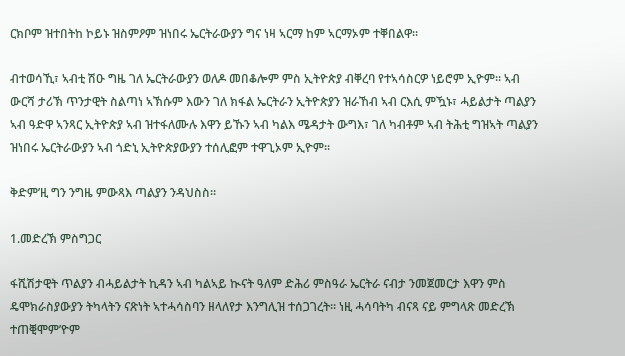ርክቦም ዝተበትከ ኮይኑ ዝስምዖም ዝነበሩ ኤርትራውያን ግና ነዛ ኣርማ ከም ኣርማኦም ተቐበልዋ።

ብተወሳኺ፣ ኣብቲ ሽዑ ግዜ ገለ ኤርትራውያን ወለዶ መበቆሎም ምስ ኢትዮጵያ ብቐረባ የተኣሳስርዎ ነይሮም ኢዮም። ኣብ ውርሻ ታሪኽ ጥንታዊት ስልጣነ ኣኽሱም እውን ገለ ክፋል ኤርትራን ኢትዮጵያን ዝራኸብ ኣብ ርእሲ ምዃኑ፣ ሓይልታት ጣልያን ኣብ ዓድዋ ኣንጻር ኢትዮጵያ ኣብ ዝተፋለሙሉ እዋን ይኹን ኣብ ካልእ ሜዳታት ውግእ፣ ገለ ካብቶም ኣብ ትሕቲ ግዝኣት ጣልያን ዝነበሩ ኤርትራውያን ኣብ ጎድኒ ኢትዮጵያውያን ተሰሊፎም ተዋጊኦም ኢዮም።

ቅድም’ዚ ግን ንግዜ ምውጻእ ጣልያን ንዳህስስ።

1.መድረኽ ምስግጋር

ፋሺሽታዊት ጥልያን ብሓይልታት ኪዳን ኣብ ካልኣይ ኲናት ዓለም ድሕሪ ምስዓራ ኤርትራ ናብታ ንመጀመርታ እዋን ምስ ዴሞክራስያውያን ትካላትን ናጽነት ኣተሓሳስባን ዘላለየታ እንግሊዝ ተሰጋገረት። ነዚ ሓሳባትካ ብናጻ ናይ ምግላጽ መድረኽ ተጠቒሞም’ዮም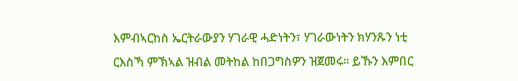እምብኣርከስ ኤርትራውያን ሃገራዊ ሓድነትን፣ ሃገራውነትን ክሃንጹን ነቲ ርእስኻ ምኽኣል ዝብል መትከል ከበጋግስዎን ዝጀመሩ። ይኹን እምበር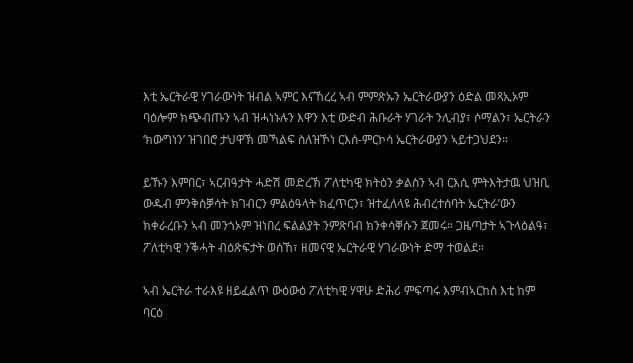እቲ ኤርትራዊ ሃገራውነት ዝብል ኣምር እናኸረረ ኣብ ምምጽኡን ኤርትራውያን ዕድል መጻኢኦም ባዕሎም ክጭብጡን ኣብ ዝሓነኑሉን እዋን እቲ ውድብ ሕቡራት ሃገራት ንሊብያ፣ ሶማልን፣ ኤርትራን ‘ክውግነን’ ዝገበሮ ታህዋኽ መኻልፍ ስለዝኾነ ርእሰ-ምርኮሳ ኤርትራውያን ኣይተጋህደን።

ይኹን እምበር፣ ኣርብዓታት ሓድሽ መድረኽ ፖለቲካዊ ክትዕን ቃልስን ኣብ ርእሲ ምትእትታዉ ህዝቢ ውዱብ ምንቅስቓሳት ክገብርን ምልዕዓላት ክፈጥርን፣ ዝተፈለላዩ ሕብረተሰባት ኤርትራ’ውን ክቀራረቡን ኣብ መንጎኦም ዝነበረ ፍልልያት ንምጽባብ ክንቀሳቐሱን ጀመሩ። ጋዜጣታት ኣጉላዕልዓ፣ ፖለቲካዊ ንቕሓት ብዕጽፍታት ወሰኸ፣ ዘመናዊ ኤርትራዊ ሃገራውነት ድማ ተወልደ።

ኣብ ኤርትራ ተራእዩ ዘይፈልጥ ውዕውዕ ፖለቲካዊ ሃዋሁ ድሕሪ ምፍጣሩ እምብኣርከስ እቲ ከም ባርዕ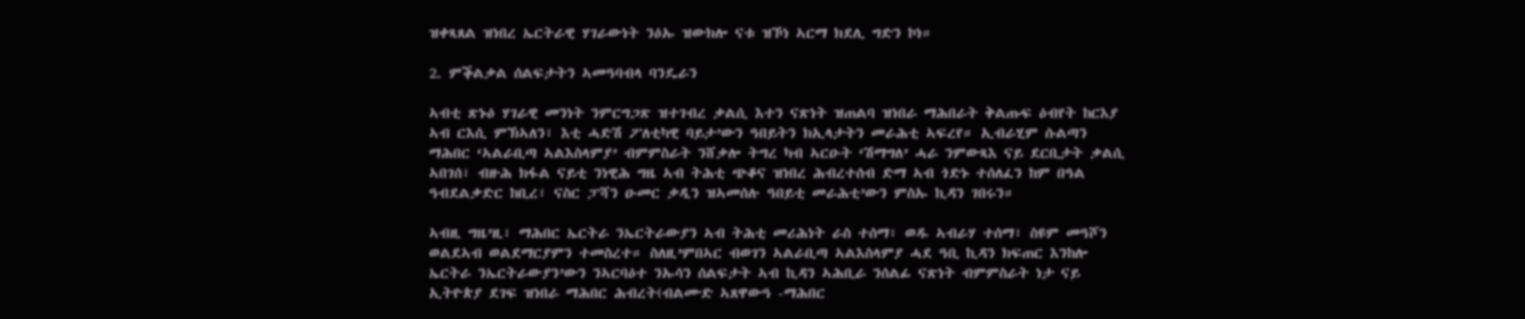ዝቀጻጸል ዝነበረ ኤርትራዊ ሃገራውነት ንዕኡ ዝውክሎ ናቱ ዝኾነ ኣርማ ክደሊ ግድን ኮነ።

2. ምቕልቃል ሰልፍታትን ኣመዓባብላ ባንዴራን

ኣብቲ ጽኑዕ ሃገራዊ መንነት ንምርግጋጽ ዝተገብረ ቃልሲ እተን ናጽነት ዝጠልባ ዝነበራ ማሕበራት ቅልጡፍ ዕብየት ከርእያ ኣብ ርእሲ ምኽኣለን፣ እቲ ሓድሽ ፖለቲካዊ ባይታ’ውን ዓበይትን ክኢላታትን መራሕቲ ኣፍረየ። ኢብራሂም ሱልጣን ማሕበር ‘ኣልራቢጣ ኣልእስላምያ’ ብምምስራት ንሸቃሎ ትግረ ካብ ኣርዑት ‘ሽማግለ’ ሓራ ንምውጻእ ናይ ደርቢታት ቃልሲ ኣበገሰ፣ ብዙሕ ክፋል ናይቲ ንነዊሕ ግዜ ኣብ ትሕቲ ጭቆና ዝነበረ ሕብረተሰብ ድማ ኣብ ጎድኑ ተሰለፈን ከም በዓል ዓብደልቃድር ከቢረ፣ ናስር ፓሻን ዑመር ቃዲን ዝኣመሰሉ ዓበይቲ መራሕቲ’ውን ምስኡ ኪዳን ገበሩን።

ኣብዚ ግዜ’ዚ፣ ማሕበር ኤርትራ ንኤርትራውያን ኣብ ትሕቲ መሪሕነት ራስ ተሰማ፣ ወዱ ኣብራሃ ተሰማ፣ ስዩም መዓሾን ወልደኣብ ወልደማርያምን ተመስረተ። ስለዚ’ምበኣር ብወገን ኣልራቢጣ ኣልእስላምያ ሓደ ዓቢ ኪዳን ክፍጠር እንከሎ ኤርትራ ንኤርትራውያን’ውን ንኣርባዕተ ንኡሳን ሰልፍታት ኣብ ኪዳን ኣሕቢራ ንሰልፊ ናጽነት ብምምስራት ነታ ናይ ኢትዮጵያ ደገፍ ዝነበራ ማሕበር ሕብረት(ብልሙድ ኣጸዋውዓ -ማሕበር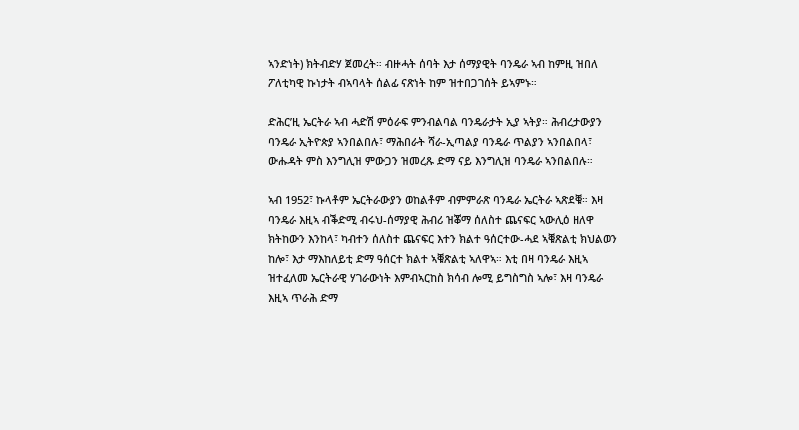ኣንድነት) ክትብድሃ ጀመረት። ብዙሓት ሰባት እታ ሰማያዊት ባንዴራ ኣብ ከምዚ ዝበለ ፖለቲካዊ ኩነታት ብኣባላት ሰልፊ ናጽነት ከም ዝተበጋገሰት ይኣምኑ።

ድሕር’ዚ ኤርትራ ኣብ ሓድሽ ምዕራፍ ምንብልባል ባንዴራታት ኢያ ኣትያ። ሕብረታውያን ባንዴራ ኢትዮጵያ ኣንበልበሉ፣ ማሕበራት ሻራ-ኢጣልያ ባንዴራ ጥልያን ኣንበልበላ፣ ውሑዳት ምስ እንግሊዝ ምውጋን ዝመረጹ ድማ ናይ እንግሊዝ ባንዴራ ኣንበልበሉ።

ኣብ 1952፣ ኩላቶም ኤርትራውያን ወከልቶም ብምምራጽ ባንዴራ ኤርትራ ኣጽደቑ። እዛ ባንዴራ እዚኣ ብቕድሚ ብሩህ-ሰማያዊ ሕብሪ ዝቖማ ሰለስተ ጨናፍር ኣውሊዕ ዘለዋ ክትከውን እንከላ፣ ካብተን ሰለስተ ጨናፍር እተን ክልተ ዓሰርተው-ሓደ ኣቑጽልቲ ክህልወን ከሎ፣ እታ ማእከለይቲ ድማ ዓሰርተ ክልተ ኣቑጽልቲ ኣለዋኣ። እቲ በዛ ባንዴራ እዚኣ ዝተፈለመ ኤርትራዊ ሃገራውነት እምብኣርከስ ክሳብ ሎሚ ይግስግስ ኣሎ፣ እዛ ባንዴራ እዚኣ ጥራሕ ድማ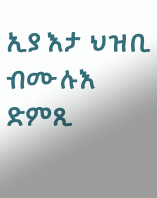ኢያ እታ ህዝቢ ብሙሉእ ድምጺ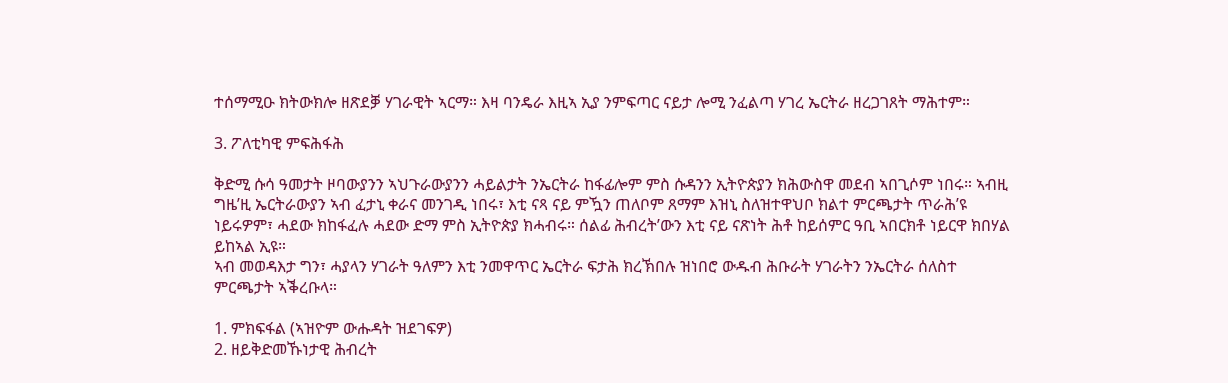ተሰማሚዑ ክትውክሎ ዘጽደቓ ሃገራዊት ኣርማ። እዛ ባንዴራ እዚኣ ኢያ ንምፍጣር ናይታ ሎሚ ንፈልጣ ሃገረ ኤርትራ ዘረጋገጸት ማሕተም።

3. ፖለቲካዊ ምፍሕፋሕ

ቅድሚ ሱሳ ዓመታት ዞባውያንን ኣህጉራውያንን ሓይልታት ንኤርትራ ከፋፊሎም ምስ ሱዳንን ኢትዮጵያን ክሕውስዋ መደብ ኣበጊሶም ነበሩ። ኣብዚ ግዜ’ዚ ኤርትራውያን ኣብ ፈታኒ ቀራና መንገዲ ነበሩ፣ እቲ ናጻ ናይ ምዃን ጠለቦም ጸማም እዝኒ ስለዝተዋህቦ ክልተ ምርጫታት ጥራሕ’ዩ ነይሩዎም፣ ሓደው ክከፋፈሉ ሓደው ድማ ምስ ኢትዮጵያ ክሓብሩ። ሰልፊ ሕብረት’ውን እቲ ናይ ናጽነት ሕቶ ከይሰምር ዓቢ ኣበርክቶ ነይርዋ ክበሃል ይከኣል ኢዩ።
ኣብ መወዳእታ ግን፣ ሓያላን ሃገራት ዓለምን እቲ ንመዋጥር ኤርትራ ፍታሕ ክረኽበሉ ዝነበሮ ውዱብ ሕቡራት ሃገራትን ንኤርትራ ሰለስተ ምርጫታት ኣቕረቡላ።

1. ምክፍፋል (ኣዝዮም ውሑዳት ዝደገፍዎ)
2. ዘይቅድመኹነታዊ ሕብረት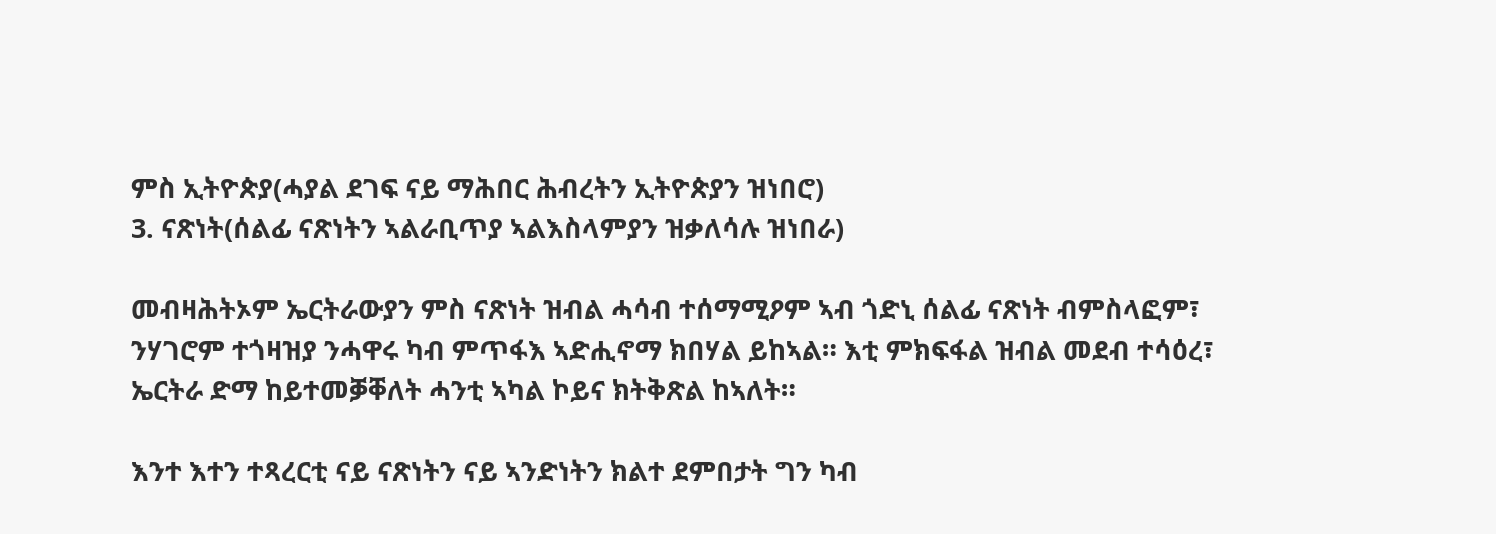ምስ ኢትዮጵያ(ሓያል ደገፍ ናይ ማሕበር ሕብረትን ኢትዮጵያን ዝነበሮ)
3. ናጽነት(ሰልፊ ናጽነትን ኣልራቢጥያ ኣልእስላምያን ዝቃለሳሉ ዝነበራ)

መብዛሕትኦም ኤርትራውያን ምስ ናጽነት ዝብል ሓሳብ ተሰማሚዖም ኣብ ጎድኒ ሰልፊ ናጽነት ብምስላፎም፣ ንሃገሮም ተጎዛዝያ ንሓዋሩ ካብ ምጥፋእ ኣድሒኖማ ክበሃል ይከኣል። እቲ ምክፍፋል ዝብል መደብ ተሳዕረ፣ ኤርትራ ድማ ከይተመቓቐለት ሓንቲ ኣካል ኮይና ክትቅጽል ከኣለት።

እንተ እተን ተጻረርቲ ናይ ናጽነትን ናይ ኣንድነትን ክልተ ደምበታት ግን ካብ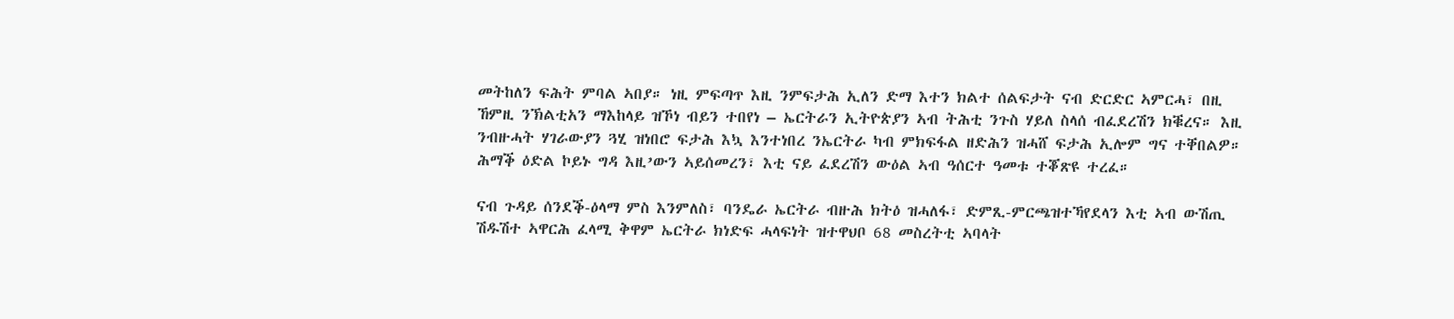መትከለን ፍሕት ምባል ኣበያ። ነዚ ምፍጣጥ እዚ ንምፍታሕ ኢለን ድማ እተን ክልተ ሰልፍታት ናብ ድርድር ኣምርሓ፣ በዚ ኸምዚ ንኽልቲአን ማእከላይ ዝኾነ ብይን ተበየነ – ኤርትራን ኢትዮጵያን ኣብ ትሕቲ ንጉስ ሃይለ ስላሰ ብፈደረሽን ክቑረና። እዚ ንብዙሓት ሃገራውያን ጓሂ ዝነበሮ ፍታሕ እኳ እንተነበረ ንኤርትራ ካብ ምክፍፋል ዘድሕን ዝሓሸ ፍታሕ ኢሎም ግና ተቐበልዎ። ሕማቕ ዕድል ኮይኑ ግዳ እዚ’ውን ኣይሰመረን፣ እቲ ናይ ፈደረሽን ውዕል ኣብ ዓሰርተ ዓመቱ ተቖጽዩ ተረፈ።

ናብ ጉዳይ ሰንደቕ-ዕላማ ምስ እንምለስ፣ ባንዴራ ኤርትራ ብዙሕ ክትዕ ዝሓለፋ፣ ድምጺ-ምርጫዝተኻየደላን እቲ ኣብ ውሽጢ ሽዱሽተ ኣዋርሕ ፈላሚ ቅዋም ኤርትራ ክነድፍ ሓላፍነት ዝተዋህቦ 68 መስረትቲ ኣባላት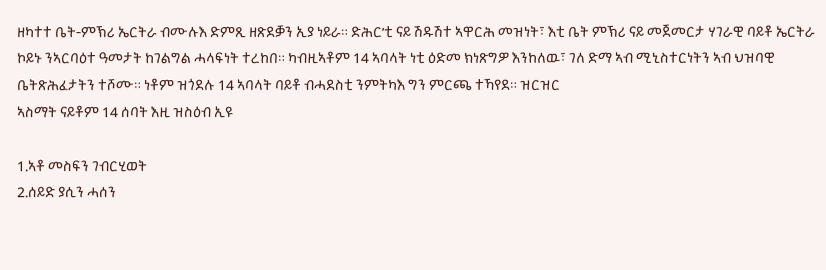ዘካተተ ቤት-ምኽሪ ኤርትራ ብሙሉእ ድምጺ ዘጽደቓን ኢያ ነይራ። ድሕር’ቲ ናይ ሽዱሽተ ኣዋርሕ መዝነት፣ እቲ ቤት ምኽሪ ናይ መጀመርታ ሃገራዊ ባይቶ ኤርትራ ኮይኑ ንኣርባዕተ ዓመታት ከገልግል ሓላፍነት ተረከበ። ካብዚኣቶም 14 ኣባላት ነቲ ዕድመ ክነጽግዎ እንከለዉ፣ ገለ ድማ ኣብ ሚኒስተርነትን ኣብ ህዝባዊ ቤትጽሕፈታትን ተሾሙ። ነቶም ዝጎደሉ 14 ኣባላት ባይቶ ብሓደስቲ ንምትካእ ግን ምርጫ ተኻየደ። ዝርዝር
ኣስማት ናይቶም 14 ሰባት እዚ ዝስዕብ ኢዩ

1.ኣቶ መስፍን ገብርሂወት
2.ሰይድ ያሲን ሓሰን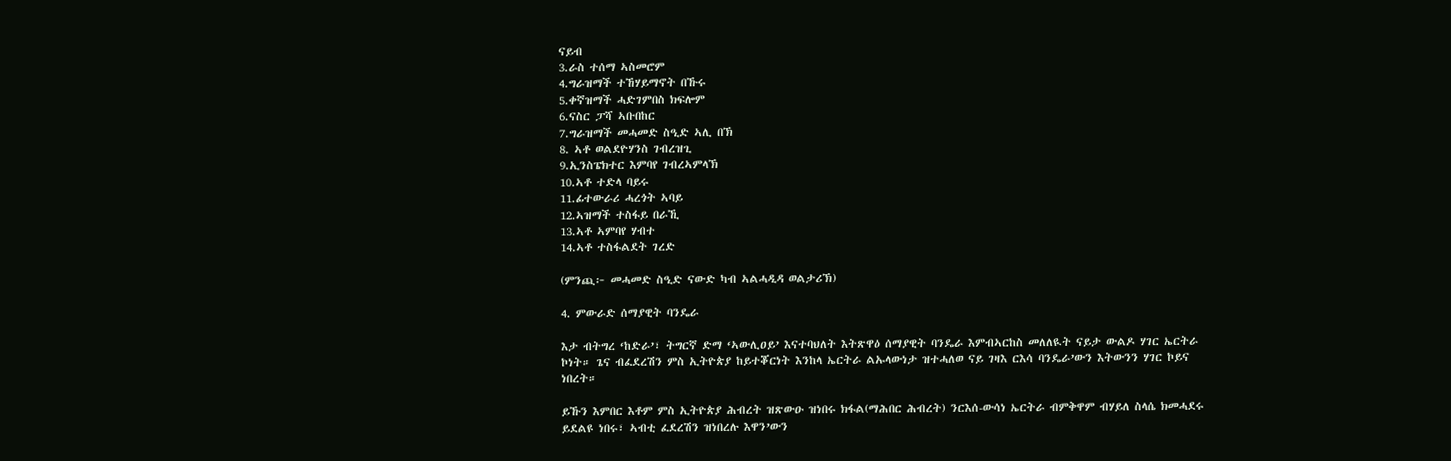ናይብ
3.ራስ ተሰማ ኣስመሮም
4.ግራዝማች ተኸሃይማኖት በኹሩ
5.ቀኛዝማች ሓድገምበስ ክፍሎም
6.ናስር ፓሻ ኣቡበከር
7.ግራዝማች መሓመድ ስዒድ ኣሊ በኽ
8. ኣቶ ወልደዮሃንስ ገብረዝጊ
9.ኢንስፔክተር እምባየ ገብረኣምላኽ
10.ኣቶ ተድላ ባይሩ
11.ፊተውራሪ ሓረጎት ኣባይ
12.ኣዝማች ተስፋይ በራኺ
13.ኣቶ ኣምባየ ሃብተ
14.ኣቶ ተስፋልደት ገረድ

(ምንጪ፦ መሓመድ ስዒድ ናውድ ካብ ኣልሓዲዳ ወልታሪኽ)

4. ምውራድ ሰማያዊት ባንዴራ

እታ ብትግረ ‘ከድራ’፣ ትግርኛ ድማ ‘ኣውሊዐይ’ እናተባህለት እትጽዋዕ ሰማያዊት ባንዴራ እምብኣርከስ መለለዪት ናይታ ውልዶ ሃገር ኤርትራ ኮነት። ጌና ብፈደረሽን ምስ ኢትዮጵያ ከይተቖርነት እንከላ ኤርትራ ልኡላውነታ ዝተሓለወ ናይ ገዛእ ርእሳ ባንዴራ’ውን እትውንን ሃገር ኮይና ነበረት።

ይኹን እምበር እቶም ምስ ኢትዮጵያ ሕብረት ዝጽውዑ ዝነበሩ ክፋል(ማሕበር ሕብረት) ንርእሰ-ውሳነ ኤርትራ ብምቅዋም ብሃይለ ስላሴ ክመሓደሩ ይደልዩ ነበሩ፣ ኣብቲ ፈደረሽን ዝነበረሉ እዋን’ውን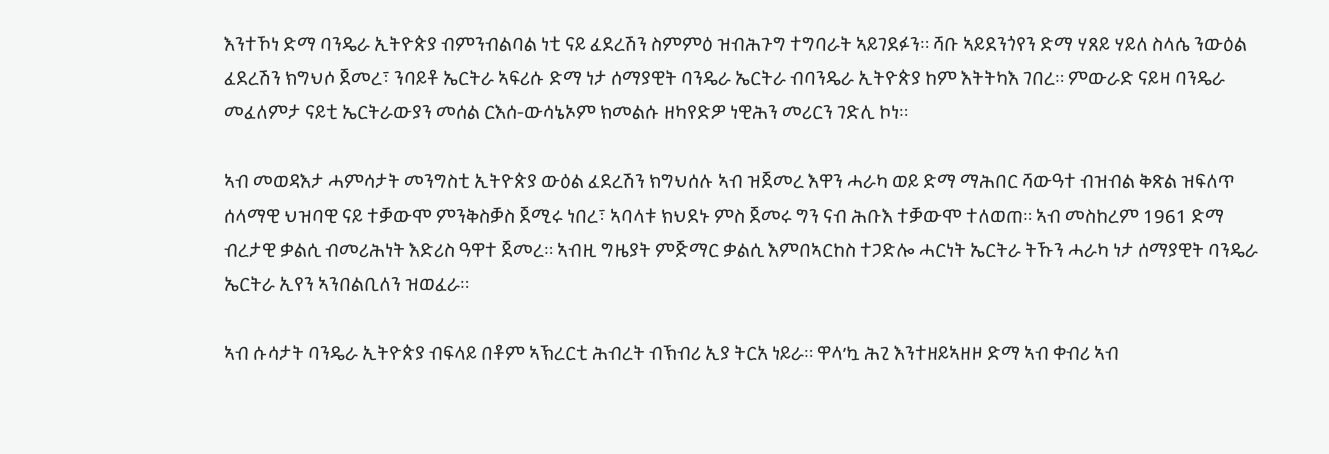እንተኾነ ድማ ባንዴራ ኢትዮጵያ ብምንብልባል ነቲ ናይ ፈደረሽን ስምምዕ ዝብሕጉግ ተግባራት ኣይገደፉን። ሻቡ ኣይደንጎየን ድማ ሃጸይ ሃይለ ስላሴ ንውዕል ፈደረሽን ክግህሶ ጀመረ፣ ንባይቶ ኤርትራ ኣፍሪሱ ድማ ነታ ሰማያዊት ባንዴራ ኤርትራ ብባንዴራ ኢትዮጵያ ከም እትትካእ ገበረ። ምውራድ ናይዛ ባንዴራ መፈለምታ ናይቲ ኤርትራውያን መሰል ርእሰ-ውሳኔኦም ክመልሱ ዘካየድዎ ነዊሕን መሪርን ገድሊ ኮነ።

ኣብ መወዳእታ ሓምሳታት መንግስቲ ኢትዮጵያ ውዕል ፈደረሽን ክግህሰሉ ኣብ ዝጀመረ እዋን ሓራካ ወይ ድማ ማሕበር ሻውዓተ ብዝብል ቅጽል ዝፍለጥ ሰላማዊ ህዝባዊ ናይ ተቓውሞ ምንቅስቓስ ጀሚሩ ነበረ፣ ኣባላቱ ክህደኑ ምስ ጀመሩ ግን ናብ ሕቡእ ተቓውሞ ተለወጠ። ኣብ መስከረም 1961 ድማ ብረታዊ ቃልሲ ብመሪሕነት እድሪስ ዓዋተ ጀመረ። ኣብዚ ግዜያት ምጅማር ቃልሲ እምበኣርከስ ተጋድሎ ሓርነት ኤርትራ ትኹን ሓራካ ነታ ሰማያዊት ባንዴራ ኤርትራ ኢየን ኣንበልቢለን ዝወፈራ።

ኣብ ሱሳታት ባንዴራ ኢትዮጵያ ብፍላይ በቶም ኣኽረርቲ ሕብረት ብኽብሪ ኢያ ትርአ ነይራ። ዋላ’ኳ ሕጊ እንተዘይኣዘዞ ድማ ኣብ ቀብሪ ኣብ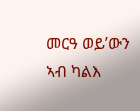መርዓ ወይ’ውን ኣብ ካልእ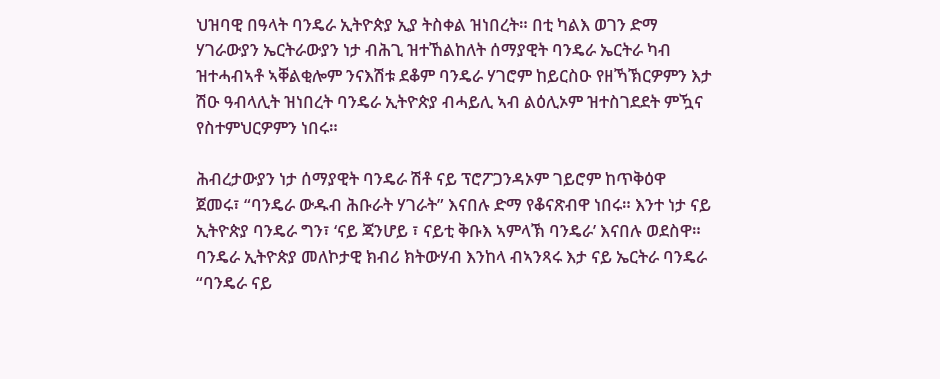ህዝባዊ በዓላት ባንዴራ ኢትዮጵያ ኢያ ትስቀል ዝነበረት። በቲ ካልእ ወገን ድማ ሃገራውያን ኤርትራውያን ነታ ብሕጊ ዝተኸልከለት ሰማያዊት ባንዴራ ኤርትራ ካብ ዝተሓብኣቶ ኣቐልቂሎም ንናእሽቱ ደቆም ባንዴራ ሃገሮም ከይርስዑ የዘኻኽርዎምን እታ ሽዑ ዓብላሊት ዝነበረት ባንዴራ ኢትዮጵያ ብሓይሊ ኣብ ልዕሊኦም ዝተስገደደት ምዃና የስተምህርዎምን ነበሩ።

ሕብረታውያን ነታ ሰማያዊት ባንዴራ ሽቶ ናይ ፕሮፖጋንዳኦም ገይሮም ከጥቅዕዋ ጀመሩ፣ “ባንዴራ ውዱብ ሕቡራት ሃገራት” እናበሉ ድማ የቆናጽብዋ ነበሩ። እንተ ነታ ናይ ኢትዮጵያ ባንዴራ ግን፣ ‘ናይ ጃንሆይ ፣ ናይቲ ቅቡእ ኣምላኽ ባንዴራ’ እናበሉ ወደስዋ። ባንዴራ ኢትዮጵያ መለኮታዊ ክብሪ ክትውሃብ እንከላ ብኣንጻሩ እታ ናይ ኤርትራ ባንዴራ “ባንዴራ ናይ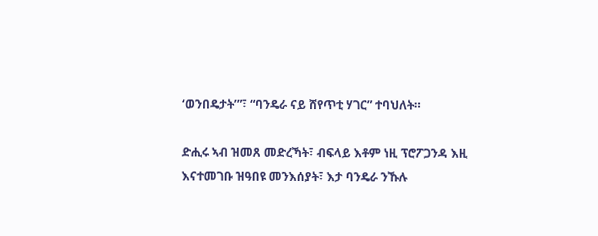‘ወንበዴታት’”፣ “ባንዴራ ናይ ሸየጥቲ ሃገር” ተባህለት።

ድሒሩ ኣብ ዝመጸ መድረኻት፣ ብፍላይ እቶም ነዚ ፕሮፖጋንዳ እዚ እናተመገቡ ዝዓበዩ መንእሰያት፣ እታ ባንዴራ ንኹሉ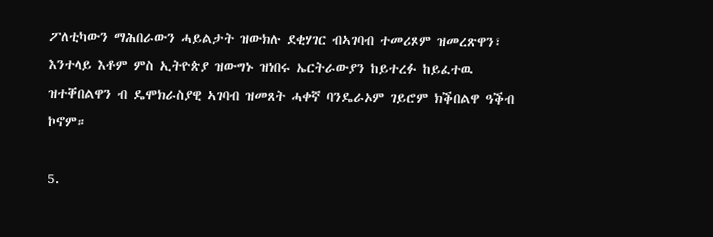ፖለቲካውን ማሕበራውን ሓይልታት ዝውክሉ ደቂሃገር ብኣገባብ ተመሪጾም ዝመረጽዋን፣ እንተላይ እቶም ምስ ኢትዮጵያ ዝውግኑ ዝነበሩ ኤርትራውያን ከይተረፉ ከይፈተዉ ዝተቐበልዋን ብ ዴሞክራስያዊ ኣገባብ ዝመጸት ሓቀኛ ባንዴራኦም ገይሮም ክቕበልዋ ዓቕብ ኮኖም።

5.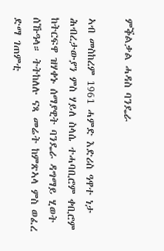ምቕልቃል ሓዳስ ባንዴራ

ኣብ መስከረም 1961 ሓምድ እድሪስ ዓዋተ ነታ ሕብረታውያን ምስ ሃይለ ስላሴ ተሓባቢሮም ቀቢሮም ከትርፍዋ ዝሃቀኑ ሰማያዊት ባንዴራ ዳግማይ ሂወት ሰኹዓላ። ትትከለሉ ናጻ መሬት ከምጽኣላ ምስ ወፈረ ድማ ገጠምቲ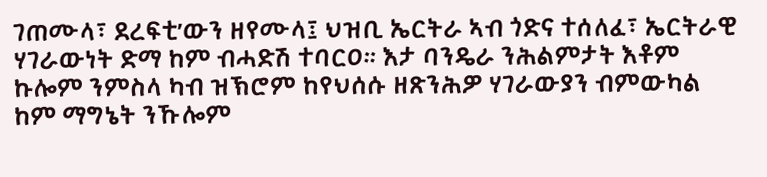ገጠሙላ፣ ደረፍቲ’ውን ዘየሙላ፤ ህዝቢ ኤርትራ ኣብ ጎድና ተሰለፈ፣ ኤርትራዊ ሃገራውነት ድማ ከም ብሓድሽ ተባርዐ። እታ ባንዴራ ንሕልምታት እቶም ኩሎም ንምስላ ካብ ዝኽሮም ከየህሰሱ ዘጽንሕዎ ሃገራውያን ብምውካል ከም ማግኔት ንኹሎም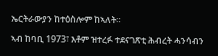ኤርትራውያን ከተዕስሎም ከኣለት።

ኣብ ከባቢ 1973፣ እቶም ዝተረፉ ተደናገጽቲ ሕብረት ሓንሳብን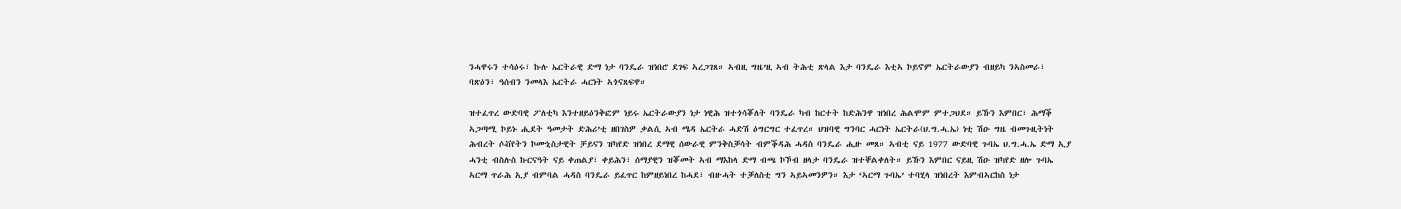ንሓዋሩን ተሳዕሩ፣ ኩሉ ኤርትራዊ ድማ ነታ ባንዴራ ዝነበሮ ደገፍ ኣረጋገጸ። ኣብዚ ግዜ’ዚ ኣብ ትሕቲ ጽላል እታ ባንዴራ እቲኣ ኮይኖም ኤርትራውያን ብዘይካ ንኣስመራ፣ ባጽዕን፣ ዓሰብን ንመላእ ኤርትራ ሓርነት ኣጎናጸፍዋ።

ዝተፈጥረ ውድባዊ ፖለቲካ እንተዘይዕንቅፎም ነይሩ ኤርትራውያን ነታ ነዊሕ ዝተጎሳቖለት ባንዴራ ካብ ከርተት ከድሕንዋ ዝነበረ ሕልሞም ምተጋህደ። ይኹን እምበር፣ ሕማቕ ኣጋጣሚ ኮይኑ ሒደት ዓመታት ድሕሪ’ቲ ዘበገስዎ ቃልሲ ኣብ ሜዳ ኤርትራ ሓድሽ ዕግርግር ተፈጥረ። ህዝባዊ ግንባር ሓርነት ኤርትራ(ህ.ግ.ሓ.ኤ) ነቲ ሽዑ ግዜ ብመጉዚትነት ሕብረት ሶቭየትን ኮሙኒስታዊት ቻይናን ዝካየድ ዝነበረ ደማዊ ሰውራዊ ምንቅስቓሳት ብምቕዳሕ ሓዳስ ባንዴራ ሒዙ መጸ። ኣብቲ ናይ 1977 ውድባዊ ጉባኤ ህ.ግ.ሓ.ኤ ድማ ኢያ ሓንቲ ብስሉስ ኩርናዓት ናይ ቀጠልያ፣ ቀይሕን፣ ሰማያዊን ዝቖመት ኣብ ማእከላ ድማ ብጫ ኮኾብ ዘላታ ባንዴራ ዝተቐልቀለት። ይኹን እምበር ናይዚ ሽዑ ዝካየድ ዘሎ ጉባኤ ኣርማ ጥራሕ ኢያ ብምባል ሓዳስ ባንዴራ ይፈጥር ከምዘይነበረ ከሓደ፣ ብዙሓት ተቓለስቲ ግን ኣይኣመንዎን። እታ ‘ኣርማ ጉባኤ’ ተባሂላ ዝነበረት እምብኣርከስ ነታ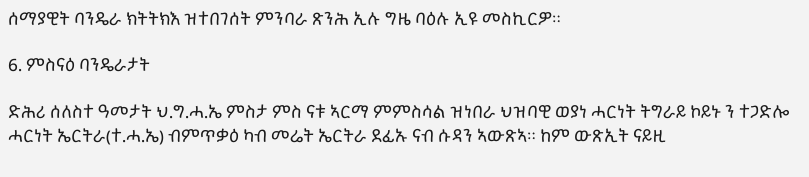ሰማያዊት ባንዴራ ክትትክእ ዝተበገሰት ምንባራ ጽንሕ ኢሉ ግዜ ባዕሉ ኢዩ መስኪርዎ።

6. ምስናዕ ባንዴራታት

ድሕሪ ሰለስተ ዓመታት ህ.ግ.ሓ.ኤ ምስታ ምስ ናቱ ኣርማ ምምስሳል ዝነበራ ህዝባዊ ወያነ ሓርነት ትግራይ ኮይኑ ን ተጋድሎ ሓርነት ኤርትራ(ተ.ሓ.ኤ) ብምጥቃዕ ካብ መሬት ኤርትራ ደፊኡ ናብ ሱዳን ኣውጽኣ። ከም ውጽኢት ናይዚ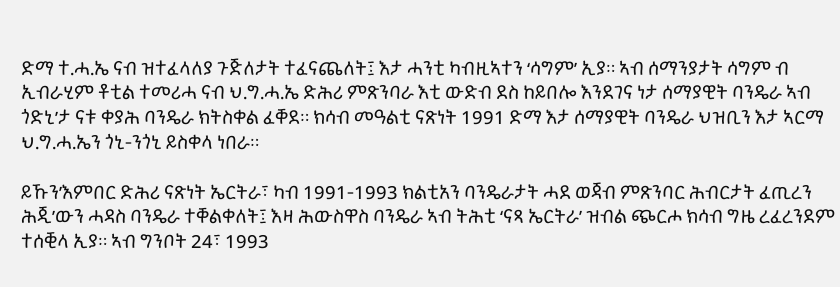ድማ ተ.ሓ.ኤ ናብ ዝተፈላለያ ጉጅለታት ተፈናጨለት፤ እታ ሓንቲ ካብዚኣተን ‘ሳግም’ ኢያ። ኣብ ሰማንያታት ሳግም ብ ኢብራሂም ቶቲል ተመሪሓ ናብ ህ.ግ.ሓ.ኤ ድሕሪ ምጽንባራ እቲ ውድብ ደስ ከይበሎ እንደገና ነታ ሰማያዊት ባንዴራ ኣብ ጎድኒ’ታ ናቱ ቀያሕ ባንዴራ ክትስቀል ፈቐደ። ክሳብ መዓልቲ ናጽነት 1991 ድማ እታ ሰማያዊት ባንዴራ ህዝቢን እታ ኣርማ ህ.ግ.ሓ.ኤን ጎኒ-ንጎኒ ይስቀላ ነበራ።

ይኹን’እምበር ድሕሪ ናጽነት ኤርትራ፣ ካብ 1991-1993 ክልቲአን ባንዴራታት ሓደ ወጃብ ምጽንባር ሕብርታት ፈጢረን ሕጂ’ውን ሓዳስ ባንዴራ ተቐልቀለት፤ እዛ ሕውስዋስ ባንዴራ ኣብ ትሕቲ ‘ናጻ ኤርትራ’ ዝብል ጭርሖ ክሳብ ግዜ ረፈረንደም ተሰቒላ ኢያ። ኣብ ግንቦት 24፣ 1993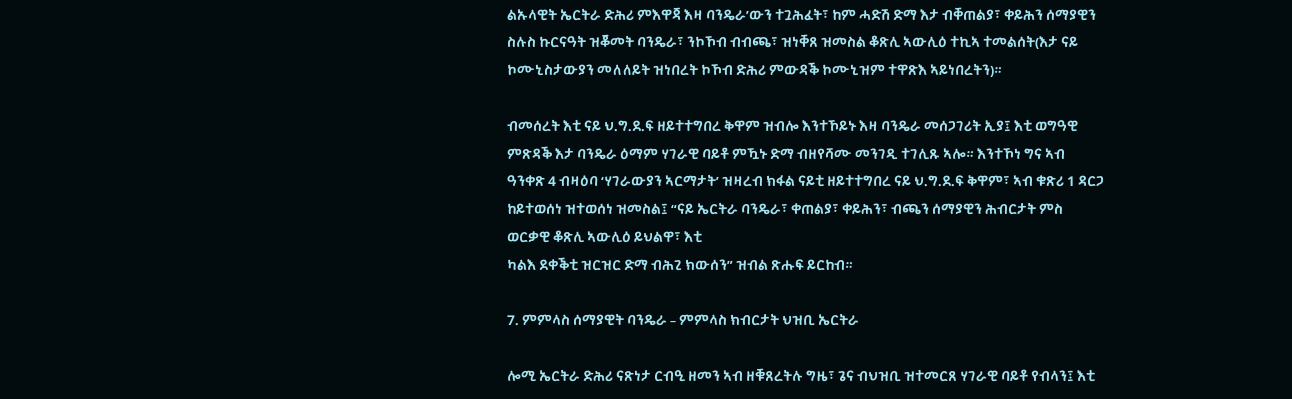ልኡላዊት ኤርትራ ድሕሪ ምእዋጃ እዛ ባንዴራ’ውን ተጓሕፈት፣ ከም ሓድሽ ድማ እታ ብቐጠልያ፣ ቀይሕን ሰማያዊን ስሉስ ኩርናዓት ዝቖመት ባንዴራ፣ ንኮኾብ ብብጫ፣ ዝነቐጸ ዝመስል ቆጽሊ ኣውሊዕ ተኪኣ ተመልሰት(እታ ናይ ኮሙኒስታውያን መለለይት ዝነበረት ኮኾብ ድሕሪ ምውዳቕ ኮሙኒዝም ተዋጽእ ኣይነበረትን)።

ብመሰረት እቲ ናይ ህ.ግ.ደ.ፍ ዘይተተግበረ ቅዋም ዝብሎ እንተኾይኑ እዛ ባንዴራ መሰጋገሪት ኢያ፤ እቲ ወግዓዊ ምጽዳቕ እታ ባንዴራ ዕማም ሃገራዊ ባይቶ ምዃኑ ድማ ብዘየሻሙ መንገዲ ተገሊጹ ኣሎ። እንተኾነ ግና ኣብ ዓንቀጽ 4 ብዛዕባ ‘ሃገራውያን ኣርማታት’ ዝዛረብ ክፋል ናይቲ ዘይተተግበረ ናይ ህ.ግ.ደ.ፍ ቅዋም፣ ኣብ ቁጽሪ 1 ዳርጋ ከይተወሰነ ዝተወሰነ ዝመስል፤ “ናይ ኤርትራ ባንዴራ፣ ቀጠልያ፣ ቀይሕን፣ ብጫን ሰማያዊን ሕብርታት ምስ ወርቃዊ ቆጽሊ ኣውሊዕ ይህልዋ፣ እቲ
ካልእ ደቀቕቲ ዝርዝር ድማ ብሕጊ ክውሰን” ዝብል ጽሑፍ ይርከብ።

7. ምምላስ ሰማያዊት ባንዴራ – ምምላስ ክብርታት ህዝቢ ኤርትራ

ሎሚ ኤርትራ ድሕሪ ናጽነታ ርብዒ ዘመን ኣብ ዘቑጸረትሉ ግዜ፣ ጌና ብህዝቢ ዝተመርጸ ሃገራዊ ባይቶ የብላን፤ እቲ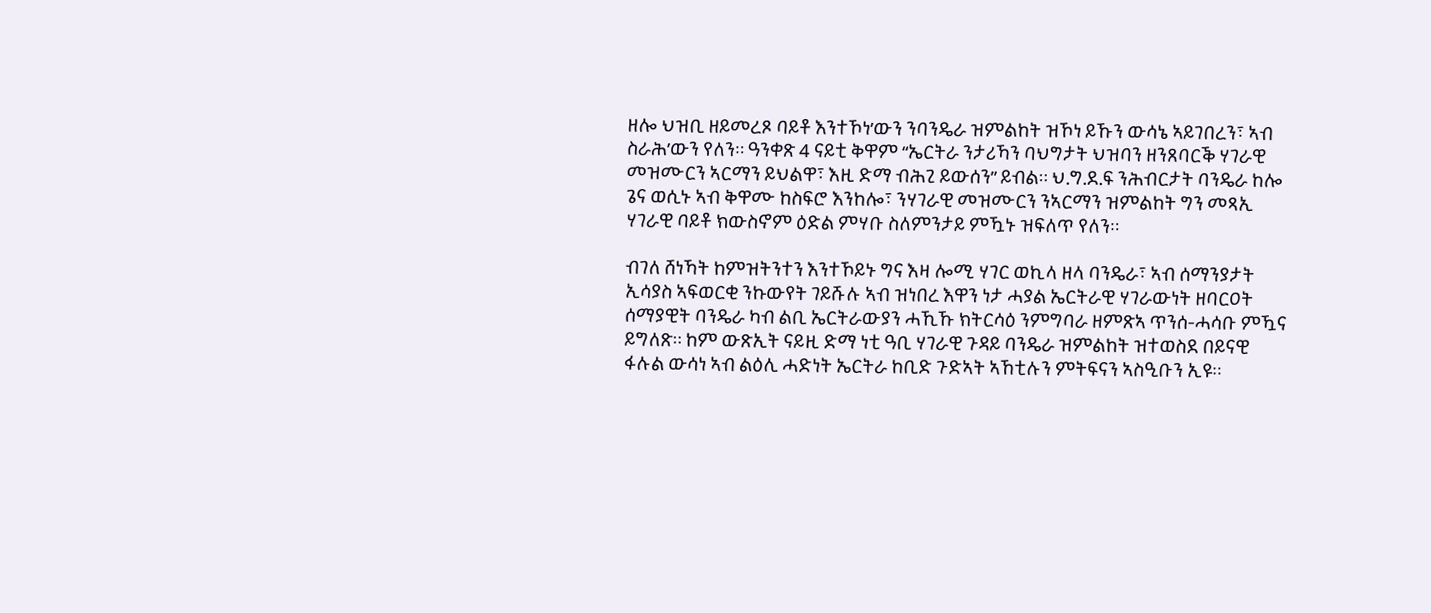ዘሎ ህዝቢ ዘይመረጾ ባይቶ እንተኾነ’ውን ንባንዴራ ዝምልከት ዝኾነ ይኹን ውሳኔ ኣይገበረን፣ ኣብ ስራሕ’ውን የለን። ዓንቀጽ 4 ናይቲ ቅዋም “ኤርትራ ንታሪኻን ባህግታት ህዝባን ዘንጸባርቕ ሃገራዊ መዝሙርን ኣርማን ይህልዋ፣ እዚ ድማ ብሕጊ ይውሰን” ይብል። ህ.ግ.ደ.ፍ ንሕብርታት ባንዴራ ከሎ ጌና ወሲኑ ኣብ ቅዋሙ ከስፍሮ እንከሎ፣ ንሃገራዊ መዝሙርን ንኣርማን ዝምልከት ግን መጻኢ ሃገራዊ ባይቶ ክውስኖም ዕድል ምሃቡ ስለምንታይ ምዃኑ ዝፍለጥ የለን።

ብገለ ሸነኻት ከምዝትንተን እንተኾይኑ ግና እዛ ሎሚ ሃገር ወኪላ ዘላ ባንዴራ፣ ኣብ ሰማንያታት ኢሳያስ ኣፍወርቂ ንኩውየት ገይሹሉ ኣብ ዝነበረ እዋን ነታ ሓያል ኤርትራዊ ሃገራውነት ዘባርዐት ሰማያዊት ባንዴራ ካብ ልቢ ኤርትራውያን ሓኺኹ ክትርሳዕ ንምግባራ ዘምጽኣ ጥንሰ-ሓሳቡ ምዃና ይግለጽ። ከም ውጽኢት ናይዚ ድማ ነቲ ዓቢ ሃገራዊ ጉዳይ ባንዴራ ዝምልከት ዝተወስደ በይናዊ ፋሉል ውሳነ ኣብ ልዕሊ ሓድነት ኤርትራ ከቢድ ጉድኣት ኣኸቲሉን ምትፍናን ኣስዒቡን ኢዩ።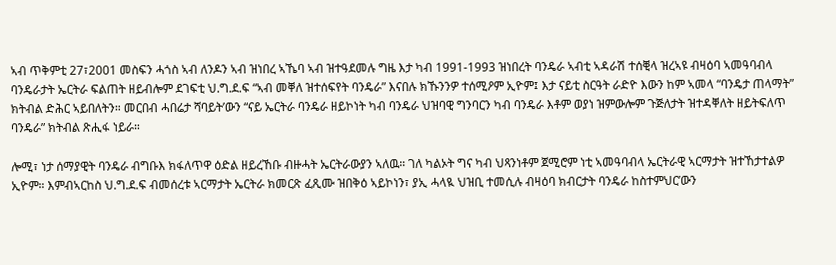ኣብ ጥቅምቲ 27፣2001 መስፍን ሓጎስ ኣብ ለንዶን ኣብ ዝነበረ ኣኼባ ኣብ ዝተዓደመሉ ግዜ እታ ካብ 1991-1993 ዝነበረት ባንዴራ ኣብቲ ኣዳራሽ ተሰቒላ ዝረኣዩ ብዛዕባ ኣመዓባብላ ባንዴራታት ኤርትራ ፍልጠት ዘይብሎም ደገፍቲ ህ.ግ.ደ.ፍ “ኣብ መቐለ ዝተሰፍየት ባንዴራ” እናበሉ ክኹንንዎ ተሰሚዖም ኢዮም፤ እታ ናይቲ ስርዓት ራድዮ እውን ከም ኣመላ “ባንዴታ ጠላማት” ክትብል ድሕር ኣይበለትን። መርበብ ሓበሬታ ሻባይት’ውን “ናይ ኤርትራ ባንዴራ ዘይኮነት ካብ ባንዴራ ህዝባዊ ግንባርን ካብ ባንዴራ እቶም ወያነ ዝምውሎም ጉጅለታት ዝተዳቐለት ዘይትፍለጥ ባንዴራ” ክትብል ጽሒፋ ነይራ።

ሎሚ፣ ነታ ሰማያዊት ባንዴራ ብግቡእ ክፋለጥዋ ዕድል ዘይረኸቡ ብዙሓት ኤርትራውያን ኣለዉ። ገለ ካልኦት ግና ካብ ህጻንነቶም ጀሚሮም ነቲ ኣመዓባብላ ኤርትራዊ ኣርማታት ዝተኸታተልዎ ኢዮም። እምብኣርከስ ህ.ግ.ደ.ፍ ብመሰረቱ ኣርማታት ኤርትራ ክመርጽ ፈጺሙ ዝበቅዕ ኣይኮነን፣ ያኢ ሓላዪ ህዝቢ ተመሲሉ ብዛዕባ ክብርታት ባንዴራ ከስተምህር’ውን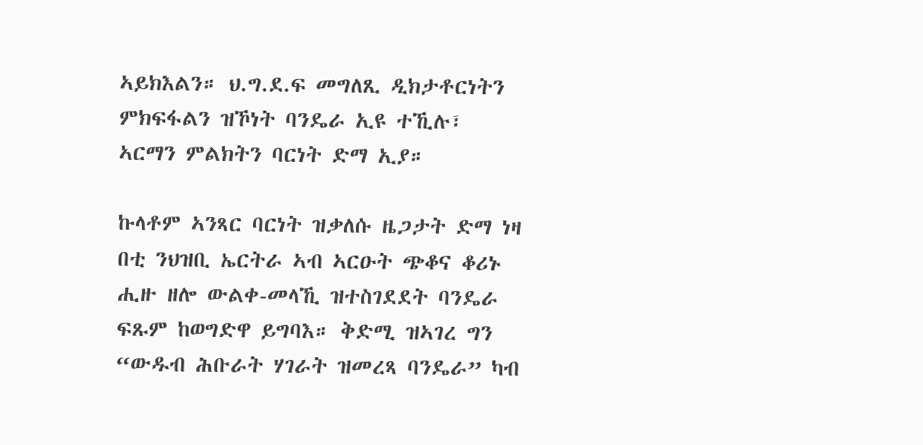ኣይክእልን። ህ.ግ.ደ.ፍ መግለጺ ዲክታቶርነትን ምክፍፋልን ዝኾነት ባንዴራ ኢዩ ተኺሉ፣ ኣርማን ምልክትን ባርነት ድማ ኢያ።

ኩላቶም ኣንጻር ባርነት ዝቃለሱ ዜጋታት ድማ ነዛ በቲ ንህዝቢ ኤርትራ ኣብ ኣርዑት ጭቆና ቆሪኑ ሒዙ ዘሎ ውልቀ-መላኺ ዝተስገደደት ባንዴራ ፍጹም ከወግድዋ ይግባእ። ቅድሚ ዝኣገረ ግን “ውዱብ ሕቡራት ሃገራት ዝመረጻ ባንዴራ” ካብ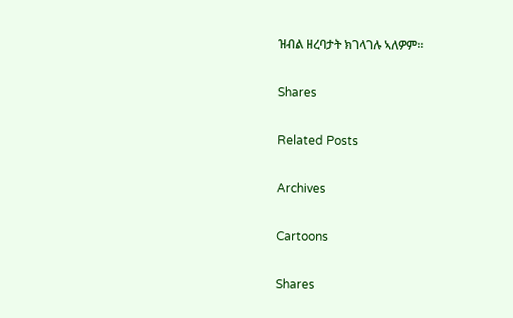ዝብል ዘረባታት ክገላገሉ ኣለዎም።

Shares

Related Posts

Archives

Cartoons

Shares